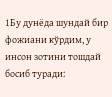1Бу дунёда шундай бир фожиани кўрдим, у инсон зотини тошдай босиб туради: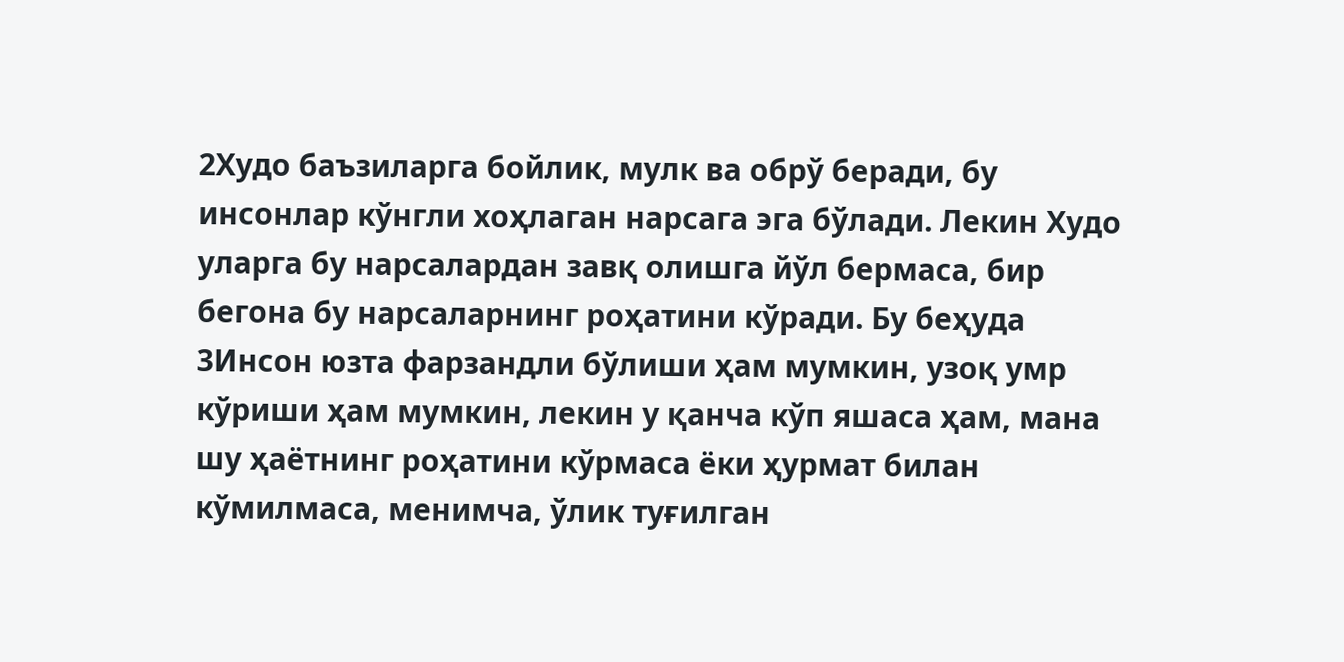2Худо баъзиларга бойлик, мулк ва обрў беради, бу инсонлар кўнгли хоҳлаган нарсага эга бўлади. Лекин Худо уларга бу нарсалардан завқ олишга йўл бермаса, бир бегона бу нарсаларнинг роҳатини кўради. Бу беҳуда
3Инсон юзта фарзандли бўлиши ҳам мумкин, узоқ умр кўриши ҳам мумкин, лекин у қанча кўп яшаса ҳам, мана шу ҳаётнинг роҳатини кўрмаса ёки ҳурмат билан кўмилмаса, менимча, ўлик туғилган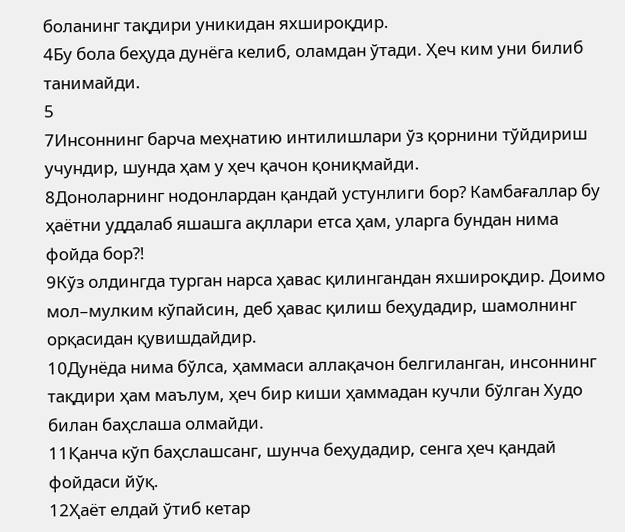боланинг тақдири уникидан яхшироқдир.
4Бу бола беҳуда дунёга келиб, оламдан ўтади. Ҳеч ким уни билиб танимайди.
5
7Инсоннинг барча меҳнатию интилишлари ўз қорнини тўйдириш учундир, шунда ҳам у ҳеч қачон қониқмайди.
8Доноларнинг нодонлардан қандай устунлиги бор? Камбағаллар бу ҳаётни уддалаб яшашга ақллари етса ҳам, уларга бундан нима фойда бор?!
9Кўз олдингда турган нарса ҳавас қилингандан яхшироқдир. Доимо мол–мулким кўпайсин, деб ҳавас қилиш беҳудадир, шамолнинг орқасидан қувишдайдир.
10Дунёда нима бўлса, ҳаммаси аллақачон белгиланган, инсоннинг тақдири ҳам маълум, ҳеч бир киши ҳаммадан кучли бўлган Худо билан баҳслаша олмайди.
11Қанча кўп баҳслашсанг, шунча беҳудадир, сенга ҳеч қандай фойдаси йўқ.
12Ҳаёт елдай ўтиб кетар